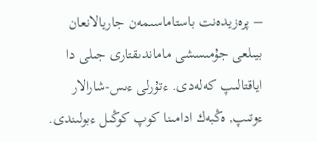– پرەزيدەنت باستاماسىمەن جاريالانعان بيىلعى جۇمىسشى ماماندىقتارى جىلى دا اياقتالىپ كەلەدى. ءتۇرلى ءىس-شارالار ءوتىپ, ەڭبەك ادامىنا كوپ كوڭىل ءبولىندى.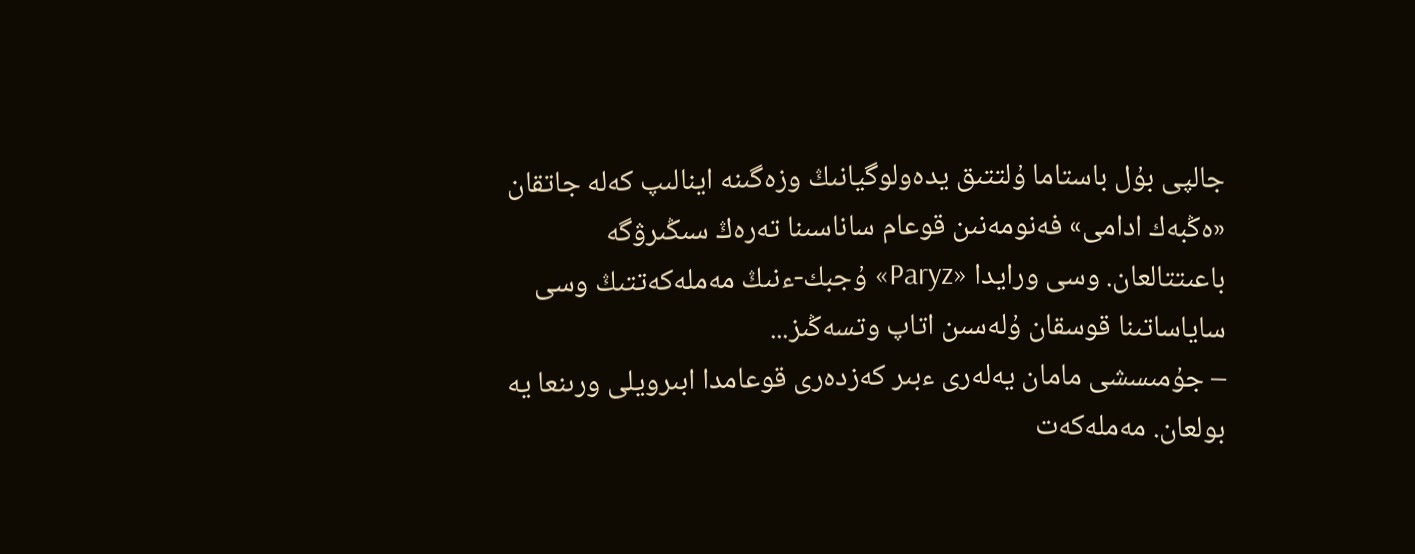جالپى بۇل باستاما ۇلتتىق يدەولوگيانىڭ وزەگىنە اينالىپ كەلە جاتقان «ەڭبەك ادامى» فەنومەنىن قوعام ساناسىنا تەرەڭ سىڭىرۋگە باعىتتالعان. وسى ورايدا «Paryz» ۇجبك-ءنىڭ مەملەكەتتىڭ وسى ساياساتىنا قوسقان ۇلەسىن اتاپ وتسەڭىز...
– جۇمىسشى مامان يەلەرى ءبىر كەزدەرى قوعامدا ابىرويلى ورىنعا يە بولعان. مەملەكەت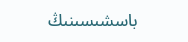باسشىسىنىڭ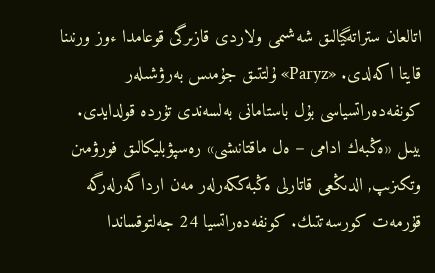اتالعان ستراتەگيالىق شەشىمى ولاردى قازىرگى قوعامدا ءوز ورنىنا قايتا اكەلدى. «Paryz» ۇلتتىق جۇمىس بەرۋشىلەر كونفەدەراتسياسى بۇل باستامانى بەلسەندى تۇردە قولدايدى. بيىل «ەڭبەك ادامى – ەل ماقتانىشى» رەسپۋبليكالىق فورۋمىن وتكىزىپ, الدىڭعى قاتارلى ەڭبەككەرلەر مەن ارداگەرلەرگە قۇرمەت كورسەتتىك. كونفەدەراتسيا 24 جەلتوقساندا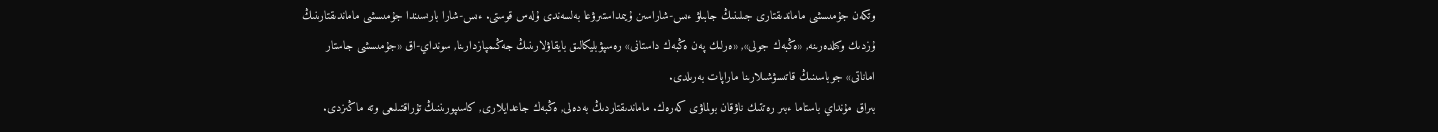وتكەن جۇمىسشى ماماندىقتارى جىلىنىڭ جابىلۋ ءىس-شاراسىن ۇيىمداستىرۋعا بەلسەندى ۇلەس قوستى. ءىس-شارا بارىسىندا جۇمىسشى ماماندىقتارىنىڭ ۇزدىك وكىلدەرىنە, «ەڭبەك جولى», «ەرلىك پەن ەڭبەك داستانى» رەسپۋبليكالىق بايقاۋلارىنىڭ جەڭىمپازدارىنا, سونداي-اق «جۇمىسشى جاستار اماناتى» جوباسىنىڭ قاتىسۋشىلارىنا ماراپات بەرىلدى.
بىراق مۇنداي باستاما ءبىر رەتتىك ناۋقان بولماۋى كەرەك. ماماندىقتاردىڭ بەدەلى, ەڭبەك جاعدايلارى, كاسىپورىننىڭ تۇراقتىلىعى وتە ماڭىزدى.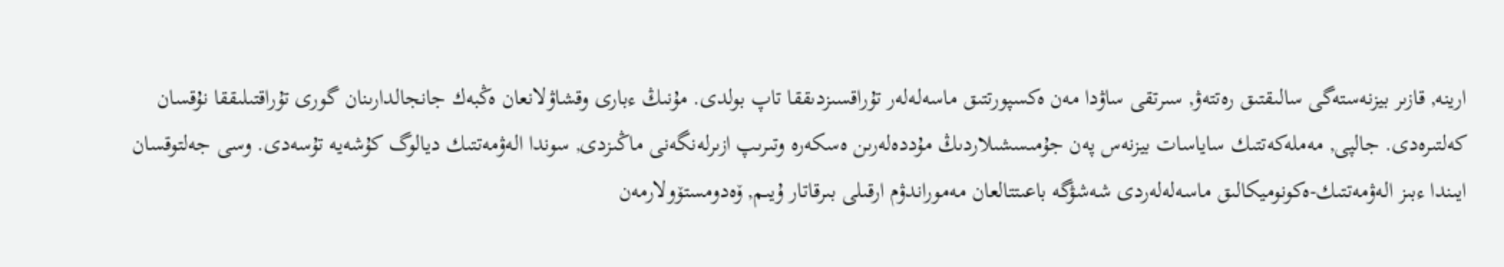ارينە, قازىر بيزنەستەگى سالىقتىق رەتتەۋ, سىرتقى ساۋدا مەن ەكسپورتتىق ماسەلەلەر تۇراقسىزدىققا تاپ بولدى. مۇنىڭ ءبارى وقشاۋلانعان ەڭبەك جانجالدارىنان گورى تۇراقتىلىققا نۇقسان كەلتىرەدى. جالپى, مەملەكەتتىك ساياسات بيزنەس پەن جۇمىسشىلاردىڭ مۇددەلەرىن ەسكەرە وتىرىپ ازىرلەنگەنى ماڭىزدى, سوندا الەۋمەتتىك ديالوگ كۇشەيە تۇسەدى. وسى جەلتوقسان ايىندا ءبىز الەۋمەتتىك-ەكونوميكالىق ماسەلەلەردى شەشۋگە باعىتتالعان مەموراندۋم ارقىلى بىرقاتار ۇيىم, ۆەدومستۆولارمەن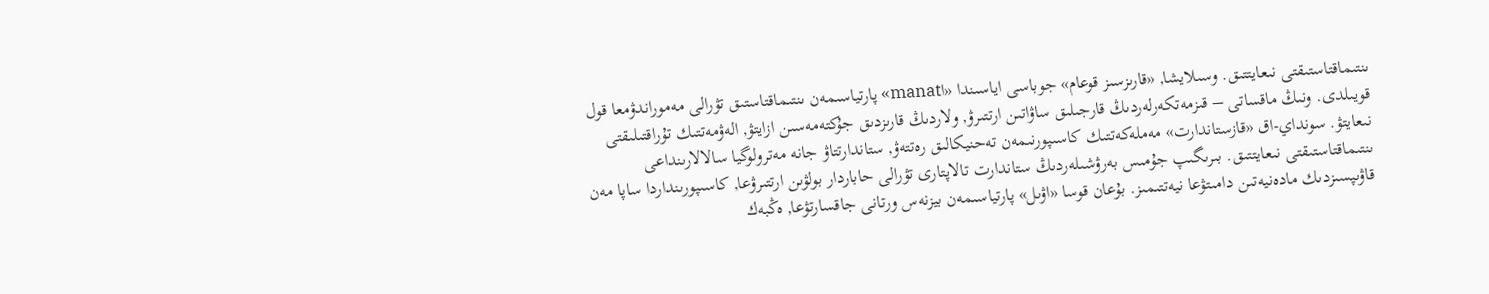ىنتىماقتاستىقتى نىعايتتىق. وسىلايشا, «قارىزسىز قوعام» جوباسى اياسىندا «اmanat» پارتياسىمەن ىنتىماقتاستىق تۋرالى مەموراندۋمعا قول قويىلدى. ونىڭ ماقساتى – قىزمەتكەرلەردىڭ قارجىلىق ساۋاتىن ارتتىرۋ, ولاردىڭ قارىزدىق جۇكتەمەسىن ازايتۋ, الەۋمەتتىك تۇراقتىلىقتى نىعايتۋ. سونداي-اق «قازستاندارت» مەملەكەتتىك كاسىپورنىمەن تەحنيكالىق رەتتەۋ, ستاندارتتاۋ جانە مەترولوگيا سالالارىنداعى ىنتىماقتاستىقتى نىعايتتىق. بىرىگىپ جۇمىس بەرۋشىلەردىڭ ستاندارت تالاپتارى تۋرالى حاباردار بولۋىن ارتتىرۋعا, كاسىپورىنداردا ساپا مەن قاۋىپسىزدىك مادەنيەتىن دامىتۋعا نيەتتىمىز. بۇعان قوسا «اۋىل» پارتياسىمەن بيزنەس ورتانى جاقسارتۋعا, ەڭبەك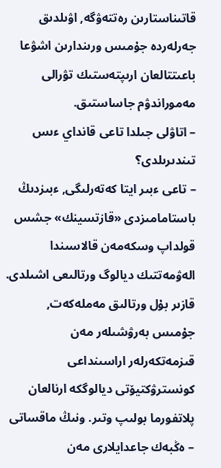قاتىناستارىن رەتتەۋگە, اۋىلدىق جەرلەردە جۇمىس ورىندارىن اشۋعا باعىتتالعان ارىپتەستىك تۋرالى مەموراندۋم جاساستىق.
– اتاۋلى جىلدا تاعى قانداي ءىس تىندىرىلدى؟
– تاعى ءبىر ايتا كەتەرلىگى, ءبىزدىڭ باستامامىزدى «قازتسينك» جشس قولداپ وسكەمەن قالاسىندا الەۋمەتتىك ديالوگ ورتالىعى اشىلدى. قازىر بۇل ورتالىق مەملەكەت, جۇمىس بەرۋشىلەر مەن قىزمەتكەرلەر اراسىنداعى كونسترۋكتيۆتى ديالوگكە ارنالعان پلاتفورما بولىپ وتىر. ونىڭ ماقساتى – ەڭبەك جاعدايلارى مەن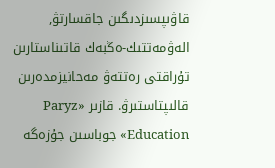قاۋىپسىزدىگىن جاقسارتۋ, الەۋمەتتىك-ەڭبەك قاتىناستارىن تۇراقتى رەتتەۋ مەحانيزمدەرىن قالىپتاستىرۋ. قازىر «Paryz Education» جوباسىن جۇزەگە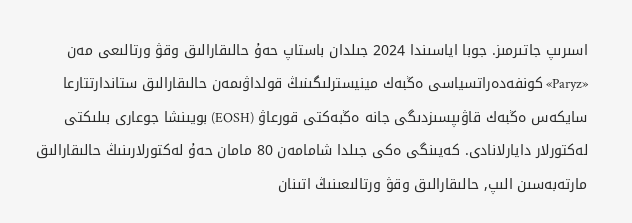اسىرىپ جاتىرمىز. جوبا اياسىندا 2024 جىلدان باستاپ حەۇ حالىقارالىق وقۋ ورتالىعى مەن «Paryz» كونفەدەراتسياسى ەڭبەك مينيسترلىگىنىڭ قولداۋىمەن حالىقارالىق ستاندارتتارعا سايكەس ەڭبەك قاۋىپسىزدىگى جانە ەڭبەكتى قورعاۋ (EOSH) بويىنشا جوعارى بىلىكتى لەكتورلار دايارلانادى. كەيىنگى ەكى جىلدا شامامەن 80 مامان حەۇ لەكتورلارىنىڭ حالىقارالىق مارتەبەسىن الىپ, حالىقارالىق وقۋ ورتالىعىنىڭ اتىنان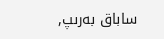ساباق بەرىپ,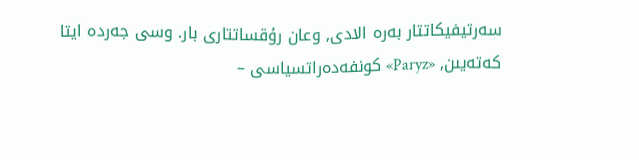سەرتيفيكاتتار بەرە الادى, وعان رۇقساتتارى بار. وسى جەردە ايتا كەتەيىن, «Paryz» كونفەدەراتسياسى –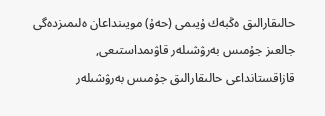حالىقارالىق ەڭبەك ۇيىمى (حەۇ) مويىنداعان ەلىمىزدەگى جالعىز جۇمىس بەرۋشىلەر قاۋىمداستىعى, قازاقستانداعى حالىقارالىق جۇمىس بەرۋشىلەر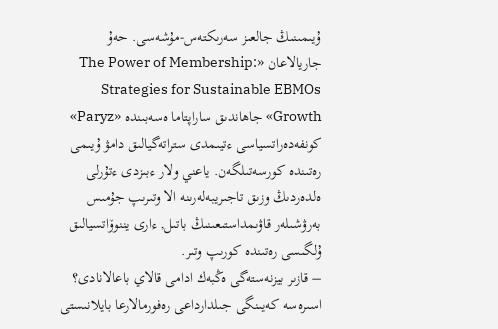ۇيىمىنىڭ جالعىز سەرىكتەس-مۇشەسى. حەۇ جاريالاعان «The Power of Membership: Strategies for Sustainable EBMOs Growth» جاھاندىق ساراپتاما ەسەبىندە «Paryz» كونفەدەراتسياسى ءتيىمدى ستراتەگيالىق دامۋ ۇيىمى رەتىندە كورسەتىلگەن. ياعني ولار ءبىزدى ءتۇرلى ەلدەردىڭ وزىق تاجىريبەلەرىنە الا وتىرىپ جۇمىس بەرۋشىلەر قاۋىمداستىعىنىڭ باتىل, ءارى يننوۆاتسيالىق ۇلگىسى رەتىندە كورىپ وتىر.
– قازىر بيزنەستەگى ەڭبەك ادامى قالاي باعالانادى؟ اسىرەسە كەيىنگى جىلدارداعى رەفورمالارعا بايلانىستى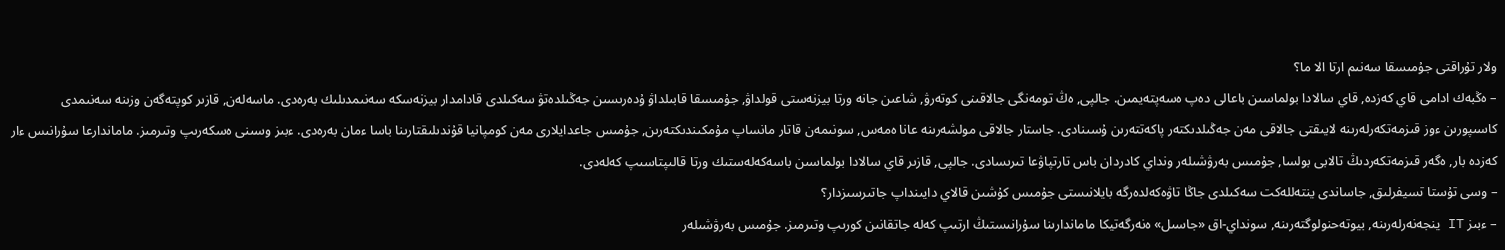ولار تۇراقتى جۇمىسقا سەنىم ارتا الا ما؟
– ەڭبەك ادامى قاي كەزدە, قاي سالادا بولماسىن باعالى دەپ ەسەپتەيمىن. جالپى, ەڭ تومەنگى جالاقىنى كوتەرۋ, شاعىن جانە ورتا بيزنەستى قولداۋ, جۇمىسقا قابىلداۋ ۇدەرىسىن جەڭىلدەتۋ سەكىلدى قادامدار بيزنەسكە سەنىمدىلىك بەرەدى. ماسەلەن, قازىر كوپتەگەن وزىنە سەنىمدى كاسىپورىن ءوز قىزمەتكەرلەرىنە لايىقتى جالاقى مەن جەڭىلدىكتەر پاكەتتەرىن ۇسىنادى. جاستار جالاقى مولشەرىنە عانا ەمەس, سونىمەن قاتار مانساپ مۇمكىندىكتەرىن, جۇمىس جاعدايلارى مەن كومپانيا قۇندىلىقتارىنا باسا ءمان بەرەدى. ءبىز وسىنى ەسكەرىپ وتىرمىز. ماماندارعا سۇرانىس ءار كەزدە بار, ەگەر قىزمەتكەردىڭ تالابى بولسا, جۇمىس بەرۋشىلەر ونداي كادردان باس تارتپاۋعا تىرىسادى. جالپى, قازىر قاي سالادا بولماسىن باسەكەلەستىك ورتا قالىپتاسىپ كەلەدى.
– وسى تۇستا تسيفرلىق, جاساندى ينتەللەكت سەكىلدى جاڭا تاۋەكەلدەرگە بايلانىستى جۇمىس كۇشىن قالاي دايىنداپ جاتىرسىزدار؟
– ءبىز IT ينجەنەرلەرىنە, بيوتەحنولوگتەرىنە, سونداي-اق «جاسىل» ەنەرگەتيكا ماماندارىنا سۇرانىستىڭ ارتىپ كەلە جاتقانىن كورىپ وتىرمىز. جۇمىس بەرۋشىلەر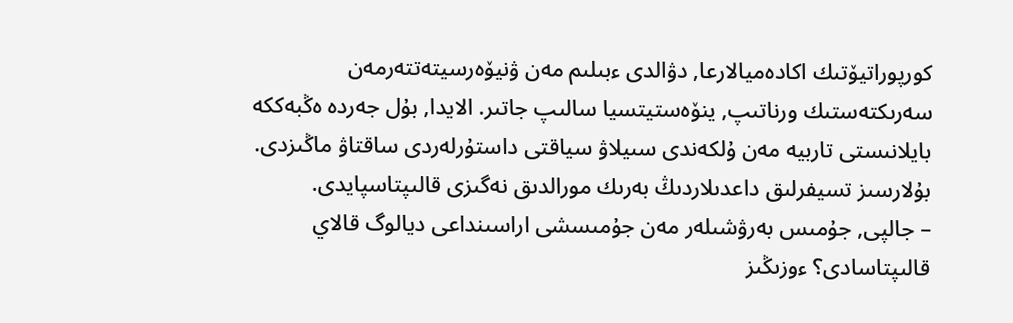كورپوراتيۆتىك اكادەميالارعا, دۋالدى ءبىلىم مەن ۋنيۆەرسيتەتتەرمەن سەرىكتەستىك ورناتىپ, ينۆەستيتسيا سالىپ جاتىر. الايدا, بۇل جەردە ەڭبەككە بايلانىستى تاربيە مەن ۇلكەندى سىيلاۋ سياقتى داستۇرلەردى ساقتاۋ ماڭىزدى. بۇلارسىز تسيفرلىق داعدىلاردىڭ بەرىك مورالدىق نەگىزى قالىپتاسپايدى.
– جالپى, جۇمىس بەرۋشىلەر مەن جۇمىسشى اراسىنداعى ديالوگ قالاي قالىپتاسادى؟ ءوزىڭىز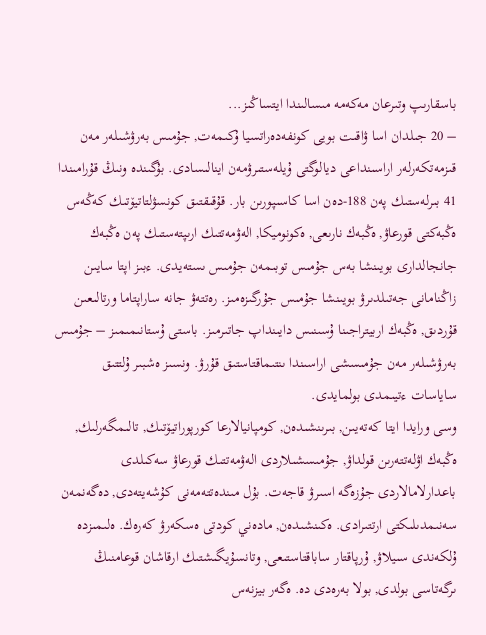باسقارىپ وتىرعان مەكەمە مىسالىندا ايتساڭىز...
– 20 جىلدان اسا ۋاقىت بويى كونفەدەراتسيا ۇكىمەت, جۇمىس بەرۋشىلەر مەن قىزمەتكەرلەر اراسىنداعى ديالوگتى ۇيلەستىرۋمەن اينالىسادى. بۇگىندە ونىڭ قۇرامىندا 41 بىرلەستىك پەن 188-دەن اسا كاسىپورىن بار. قۇقىقتىق كونسۋلتاتيۆتىك كەڭەس ەڭبەكتى قورعاۋ, ەڭبەك نارىعى, ەكونوميكا, الەۋمەتتىك ارىپتەستىك پەن ەڭبەك جانجالدارى بويىنشا بەس جۇمىس توبىمەن جۇمىس ىستەيدى. ءبىز اپتا سايىن زاڭنامانى جەتىلدىرۋ بويىنشا جۇمىس جۇرگىزەمىز. رەتتەۋ جانە ساراپتاما ورتالىعىن قۇردىق, ەڭبەك اربيتراجىنا ۇسىنىس دايىنداپ جاتىرمىز. باستى ۇستانىمىمىز – جۇمىس بەرۋشىلەر مەن جۇمىسشى اراسىندا ىنتىماقتاستىق قۇرۋ. ونسىز ەشبىر ۇلتتىق ساياسات ءتيىمدى بولمايدى.
وسى ورايدا ايتا كەتەيىن, بىرىنشىدەن, كومپانيالارعا كورپوراتيۆتىك, تالىمگەرلىك, ەڭبەك اۋلەتتەرىن قولداۋ, جۇمىسشىلاردى الەۋمەتتىك قورعاۋ سەكىلدى باعدارلامالاردى جۇزەگە اسىرۋ قاجەت. بۇل مىندەتتەمەنى كۇشەيتەدى, دەگەنمەن سەنىمدىلىكتى ارتتىرادى. ەكىنشىدەن, مادەني كودتى ەسكەرۋ كەرەك. ەلىمىزدە ۇلكەندى سىيلاۋ, ۇرپاقتار ساباقتاستىعى, وتانسۇيگىشتىك ارقاشان قوعامنىڭ ىرگەتاسى بولدى, بولا بەرەدى دە. ەگەر بيزنەس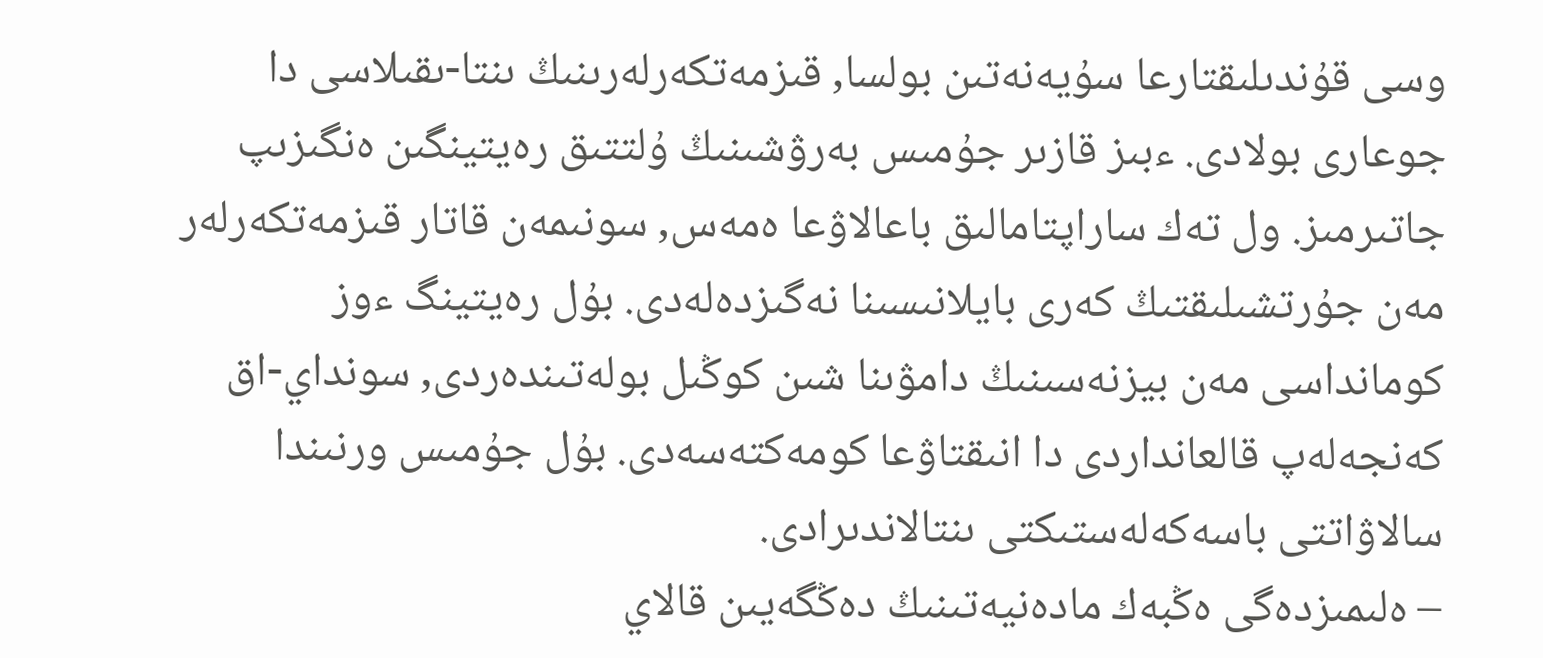وسى قۇندىلىقتارعا سۇيەنەتىن بولسا, قىزمەتكەرلەرىنىڭ ىنتا-ىقىلاسى دا جوعارى بولادى. ءبىز قازىر جۇمىس بەرۋشىنىڭ ۇلتتىق رەيتينگىن ەنگىزىپ جاتىرمىز. ول تەك ساراپتامالىق باعالاۋعا ەمەس, سونىمەن قاتار قىزمەتكەرلەر مەن جۇرتشىلىقتىڭ كەرى بايلانىسىنا نەگىزدەلەدى. بۇل رەيتينگ ءوز كومانداسى مەن بيزنەسىنىڭ دامۋىنا شىن كوڭىل بولەتىندەردى, سونداي-اق كەنجەلەپ قالعانداردى دا انىقتاۋعا كومەكتەسەدى. بۇل جۇمىس ورنىندا سالاۋاتتى باسەكەلەستىكتى ىنتالاندىرادى.
– ەلىمىزدەگى ەڭبەك مادەنيەتىنىڭ دەڭگەيىن قالاي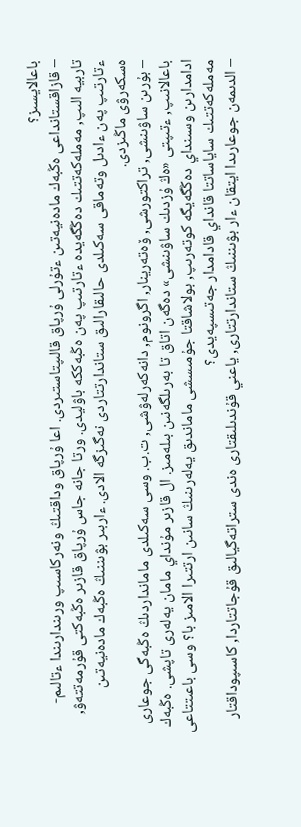باعالايسىز؟
– قازاقستانداعى ەڭبەك مادەنيەتىن ءتۇرلى ۇرپاق قالىپتاستىردى. اعا ۇرپاق وداقتىڭ ونەركاسىپ ورىندارىندا ءتالىم-تاربيە الىپ, مەملەكەتتىك دەڭگەيدە ءتارتىپ پەن ەڭبەككە باۋليدى. ورتا جانە جاس ۇرپاق قازىر ەڭبەكتى قۇرمەتتەۋ, ءتارتىپ پەن ءادىل وتەماقى سەكىلدى حالىقارالىق ستاندارتتاردى نەگىزگە الادى. ءاربىر بۋىننىڭ ەڭبەك مادەنيەتىن ەسكەرۋى ماڭىزدى.
– بۇرىن ساۋىنشى, تراكتورشى, ۆەتەرينار, اگرونوم, دانەكەرلەۋشى, ت.ب. وسى سەكىلدى مامانداردىڭ ەڭبەگى جوعارى باعالانىپ, ءتىپتى «ەڭ ۇزدىك ساۋىنشى» دەگەن اتاق تا بەرىلگەنىن بىلەمىز. ال قازىر مۇنداي مامان يەلەرى تاپشى. ەڭبەك ادامدارىن وسىنداي دەڭگەيگە كوتەرىپ, بولاشاقتا جۇمىسشى ماماندىق يەلەرىنىڭ سانىن ارتتىرا الامىز با؟ وسى باعىتتاعى مەملەكەتتىك ساياساتتا قانداي قادامدار جەتىسپەيدى؟
– الدىمەن جوعارىدا ايتقان ءار بۋىننىڭ ستاندارتتارى, ياعني قۇندىلىقتارى ەندى ستراتەگيالىق قۇجاتتاردا, كاسىپوداقتار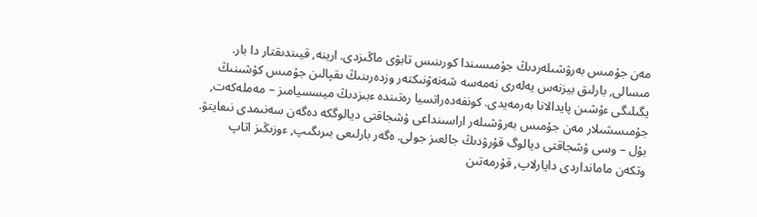مەن جۇمىس بەرۋشىلەردىڭ جۇمىسىندا كورىنىس تابۋى ماڭىزدى. ارينە, قيىندىقتار دا بار. مىسالى, بارلىق بيزنەس يەلەرى نەمەسە شەنەۋنىكتەر وزدەرىنىڭ ىقپالىن جۇمىس كۇشىنىڭ يگىلىگى ءۇشىن پايدالانا بەرمەيدى. كونفەدەراتسيا رەتىندە ءبىزدىڭ ميسسيامىز – مەملەكەت, جۇمىسشىلار مەن جۇمىس بەرۋشىلەر اراسىنداعى ۇشجاقتى ديالوگكە دەگەن سەنىمدى نىعايتۋ. بۇل – وسى ۇشجاقتى ديالوگ قۇرۋدىڭ جالعىز جولى. ەگەر بارلىعى بىرىگىپ, ءوزىڭىز اتاپ وتكەن مامانداردى دايارلاپ, قۇرمەتىن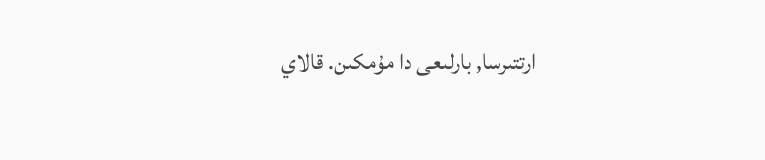ارتتىرسا, بارلىعى دا مۇمكىن. قالاي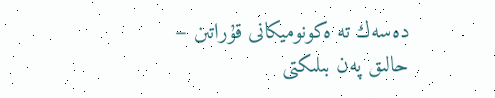دەسەك تە ەكونوميكانى قۇراتىن – حالىق پەن بىلىكتى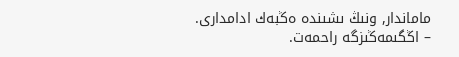ماماندار, ونىڭ ىشىندە ەڭبەك ادامدارى.
– اڭگىمەڭىزگە راحمەت.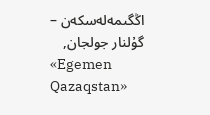اڭگىمەلەسكەن –
گۇلنار جولجان,
«Egemen Qazaqstan»